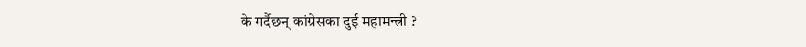के गर्दैछन् कांग्रेसका दुई महामन्त्री ?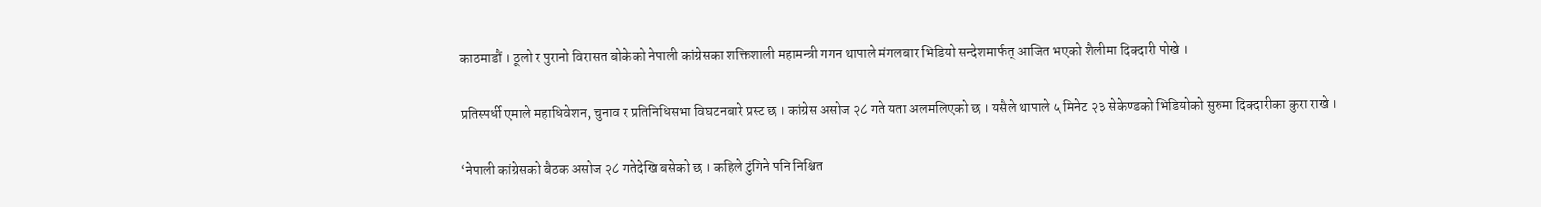काठमाडौं । ठूलो र पुरानो विरासत बोकेको नेपाली कांग्रेसका शक्तिशाली महामन्त्री गगन थापाले मंगलबार भिडियो सन्देशमार्फत् आजित भएको शैलीमा दिक्दारी पोखे ।

प्रतिस्पर्धी एमाले महाधिवेशन, चुनाव र प्रतिनिधिसभा विघटनबारे प्रस्ट छ । कांग्रेस असोज २८ गते यता अलमलिएको छ । यसैले थापाले ५ मिनेट २३ सेकेण्डको भिडियोको सुरुमा दिक्दारीका कुरा राखे ।

‘नेपाली कांग्रेसको बैठक असोज २८ गतेदेखि बसेको छ । कहिले टुंगिने पनि निश्चित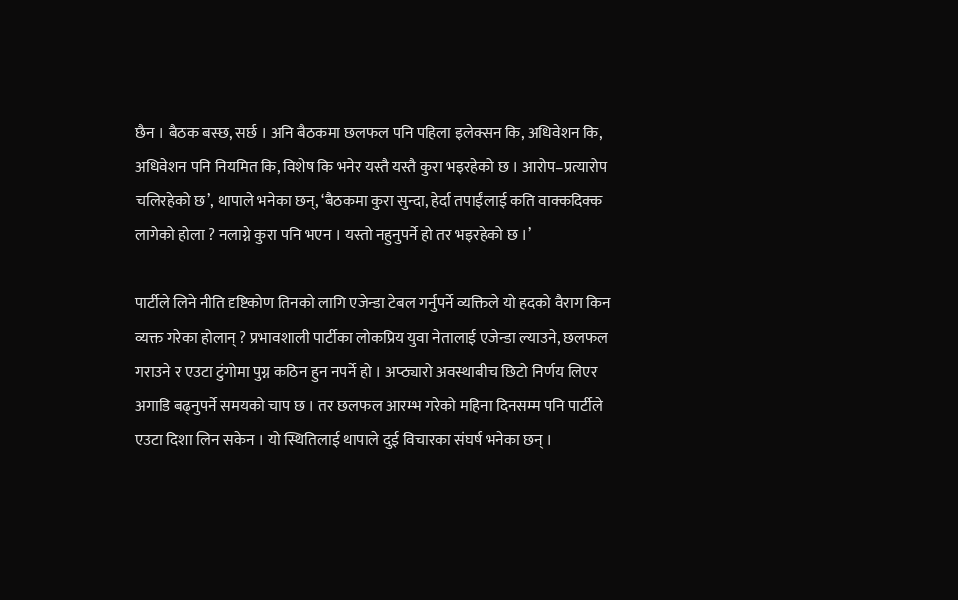छैन । बैठक बस्छ, सर्छ । अनि बैठकमा छलफल पनि पहिला इलेक्सन कि, अधिवेशन कि, अधिवेशन पनि नियमित कि, विशेष कि भनेर यस्तै यस्तै कुरा भइरहेको छ । आरोप–प्रत्यारोप चलिरहेको छ’, थापाले भनेका छन्, ‘बैठकमा कुरा सुन्दा, हेर्दा तपाईंलाई कति वाक्कदिक्क लागेको होला ? नलाग्ने कुरा पनि भएन । यस्तो नहुनुपर्ने हो तर भइरहेको छ ।’

पार्टीले लिने नीति दृष्टिकोण तिनको लागि एजेन्डा टेबल गर्नुपर्ने व्यक्तिले यो हदको वैराग किन व्यक्त गरेका होलान् ? प्रभावशाली पार्टीका लोकप्रिय युवा नेतालाई एजेन्डा ल्याउने, छलफल गराउने र एउटा टुंगोमा पुग्न कठिन हुन नपर्ने हो । अप्ठ्यारो अवस्थाबीच छिटो निर्णय लिएर अगाडि बढ्नुपर्ने समयको चाप छ । तर छलफल आरम्भ गरेको महिना दिनसम्म पनि पार्टीले एउटा दिशा लिन सकेन । यो स्थितिलाई थापाले दुई विचारका संघर्ष भनेका छन् ।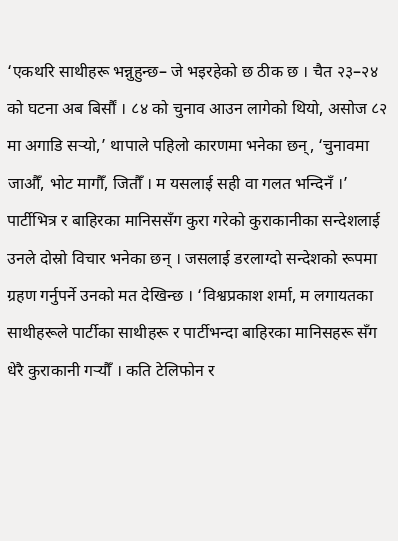‘एकथरि साथीहरू भन्नुहुन्छ– जे भइरहेको छ ठीक छ । चैत २३–२४ को घटना अब बिर्सौं । ८४ को चुनाव आउन लागेको थियो, असोज ८२ मा अगाडि सर्‍यो,’ थापाले पहिलो कारणमा भनेका छन्, ‘चुनावमा जाऔँ, भोट मागौँ, जितौँ । म यसलाई सही वा गलत भन्दिनँ ।’ पार्टीभित्र र बाहिरका मानिससँग कुरा गरेको कुराकानीका सन्देशलाई उनले दोस्रो विचार भनेका छन् । जसलाई डरलाग्दो सन्देशको रूपमा ग्रहण गर्नुपर्ने उनको मत देखिन्छ । ‘विश्वप्रकाश शर्मा, म लगायतका साथीहरूले पार्टीका साथीहरू र पार्टीभन्दा बाहिरका मानिसहरू सँग धेरै कुराकानी गर्‍यौँ । कति टेलिफोन र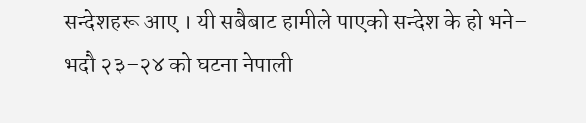सन्देशहरू आए । यी सबैबाट हामीले पाएको सन्देश के हो भने– भदौ २३–२४ को घटना नेपाली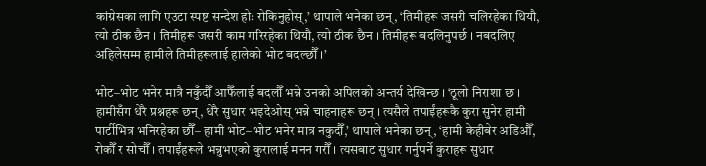कांग्रेसका लागि एउटा स्पष्ट सन्देश होः रोकिनुहोस्,’ थापाले भनेका छन्, ‘तिमीहरू जसरी चलिरहेका थियौ, त्यो ठीक छैन । तिमीहरू जसरी काम गरिरहेका थियौ, त्यो ठीक छैन । तिमीहरू बदलिनुपर्छ । नबदलिए अहिलेसम्म हामीले तिमीहरूलाई हालेको भोट बदल्छौँ ।’

भोट–भोट भनेर मात्रै नकुँदौँ आफैँलाई बदलौँ भन्ने उनको अपिलको अन्तर्य देखिन्छ । ‘ठूलो निराशा छ । हामीसँग धेरै प्रश्नहरू छन्, धेरै सुधार भइदेओस् भन्ने चाहनाहरू छन् । त्यसैले तपाईंहरूकै कुरा सुनेर हामी पार्टीभित्र भनिरहेका छौँ– हामी भोट–भोट भनेर मात्र नकुदौँ,’ थापाले भनेका छन्, ‘हामी केहीबेर अडिऔँ, रोकौँ र सोचौँ । तपाईंहरूले भन्नुभएको कुरालाई मनन गरौँ । त्यसबाट सुधार गर्नुपर्ने कुराहरू सुधार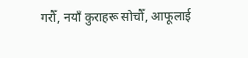गरौँ, नयाँ कुराहरू सोचौँ, आफूलाई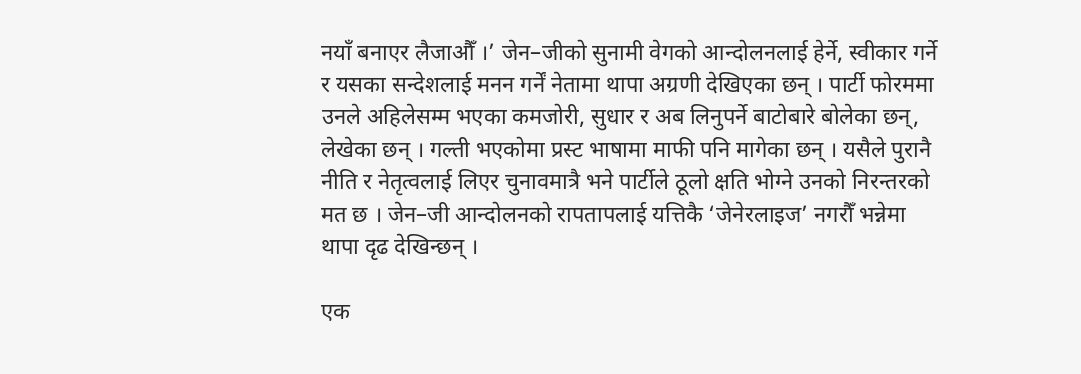नयाँ बनाएर लैजाऔँ ।’ जेन–जीको सुनामी वेगको आन्दोलनलाई हेर्ने, स्वीकार गर्ने र यसका सन्देशलाई मनन गर्नें नेतामा थापा अग्रणी देखिएका छन् । पार्टी फोरममा उनले अहिलेसम्म भएका कमजोरी, सुधार र अब लिनुपर्ने बाटोबारे बोलेका छन्, लेखेका छन् । गल्ती भएकोमा प्रस्ट भाषामा माफी पनि मागेका छन् । यसैले पुरानै नीति र नेतृत्वलाई लिएर चुनावमात्रै भने पार्टीले ठूलो क्षति भोग्ने उनको निरन्तरको मत छ । जेन–जी आन्दोलनको रापतापलाई यत्तिकै ‘जेनेरलाइज’ नगरौँ भन्नेमा थापा दृढ देखिन्छन् ।

एक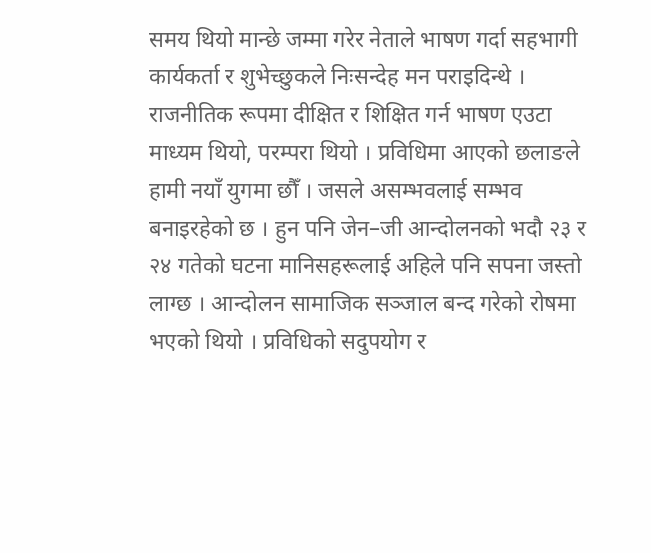समय थियो मान्छे जम्मा गरेर नेताले भाषण गर्दा सहभागी कार्यकर्ता र शुभेच्छुकले निःसन्देह मन पराइदिन्थे । राजनीतिक रूपमा दीक्षित र शिक्षित गर्न भाषण एउटा माध्यम थियो, परम्परा थियो । प्रविधिमा आएको छलाङले हामी नयाँ युगमा छौँ । जसले असम्भवलाई सम्भव बनाइरहेको छ । हुन पनि जेन–जी आन्दोलनको भदौ २३ र २४ गतेको घटना मानिसहरूलाई अहिले पनि सपना जस्तो लाग्छ । आन्दोलन सामाजिक सञ्जाल बन्द गरेको रोषमा भएको थियो । प्रविधिको सदुपयोग र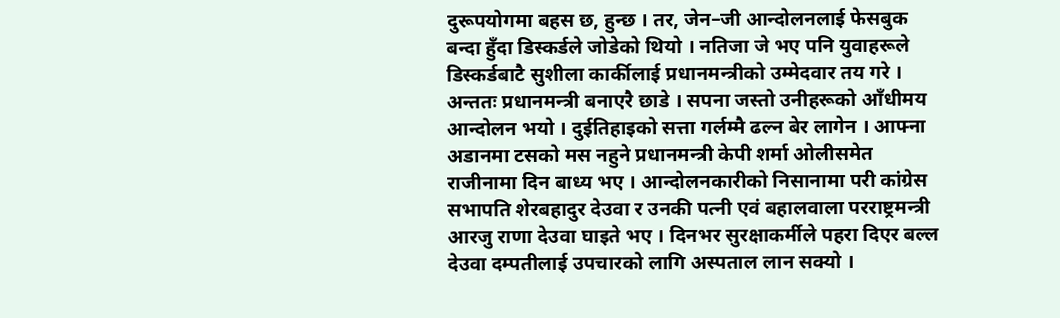दुरूपयोगमा बहस छ, हुन्छ । तर, जेन–जी आन्दोलनलाई फेसबुक बन्दा हुँदा डिस्कर्डले जोडेको थियो । नतिजा जे भए पनि युवाहरूले डिस्कर्डबाटै सुशीला कार्कीलाई प्रधानमन्त्रीको उम्मेदवार तय गरे । अन्ततः प्रधानमन्त्री बनाएरै छाडे । सपना जस्तो उनीहरूको आँधीमय आन्दोलन भयो । दुईतिहाइको सत्ता गर्लम्मै ढल्न बेर लागेन । आफ्ना अडानमा टसको मस नहुने प्रधानमन्त्री केपी शर्मा ओलीसमेत राजीनामा दिन बाध्य भए । आन्दोलनकारीको निसानामा परी कांग्रेस सभापति शेरबहादुर देउवा र उनकी पत्नी एवं बहालवाला परराष्ट्रमन्त्री आरजु राणा देउवा घाइते भए । दिनभर सुरक्षाकर्मीले पहरा दिएर बल्ल देउवा दम्पतीलाई उपचारको लागि अस्पताल लान सक्यो ।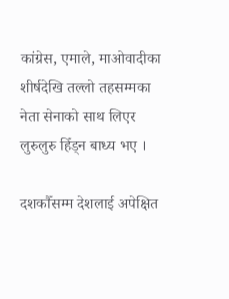कांग्रेस, एमाले, माओवादीका शीर्षदेखि तल्लो तहसम्मका नेता सेनाको साथ लिएर लुरुलुरु हिँड्न बाध्य भए ।

दशकौँसम्म देशलाई अपेक्षित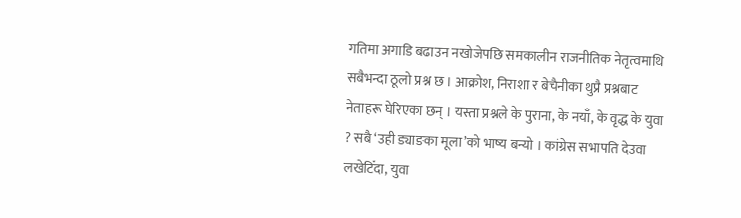गतिमा अगाडि बढाउन नखोजेपछि समकालीन राजनीतिक नेतृत्वमाथि सबैभन्दा ठूलो प्रश्न छ । आक्रोश, निराशा र बेचैनीका थुप्रै प्रश्नबाट नेताहरू घेरिएका छन् । यस्ता प्रश्नले के पुराना, के नयाँ, के वृद्ध के युवा ? सबै ‘उही ड्याङका मूला’को भाष्य बन्यो । कांग्रेस सभापति देउवा लखेटिँदा, युवा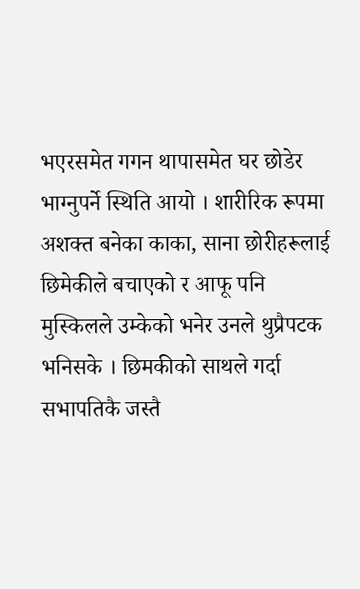भएरसमेत गगन थापासमेत घर छोडेर भाग्नुपर्ने स्थिति आयो । शारीरिक रूपमा अशक्त बनेका काका, साना छोरीहरूलाई छिमेकीले बचाएको र आफू पनि मुस्किलले उम्केको भनेर उनले थुप्रैपटक भनिसके । छिमकीको साथले गर्दा सभापतिकै जस्तै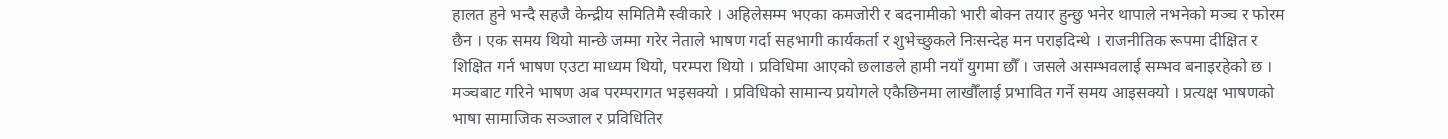हालत हुने भन्दै सहजै केन्द्रीय समितिमै स्वीकारे । अहिलेसम्म भएका कमजोरी र बदनामीको भारी बोक्न तयार हुन्छु भनेर थापाले नभनेको मञ्च र फोरम छैन । एक समय थियो मान्छे जम्मा गरेर नेताले भाषण गर्दा सहभागी कार्यकर्ता र शुभेच्छुकले निःसन्देह मन पराइदिन्थे । राजनीतिक रूपमा दीक्षित र शिक्षित गर्न भाषण एउटा माध्यम थियो, परम्परा थियो । प्रविधिमा आएको छलाङले हामी नयाँ युगमा छौँ । जसले असम्भवलाई सम्भव बनाइरहेको छ । मञ्चबाट गरिने भाषण अब परम्परागत भइसक्यो । प्रविधिको सामान्य प्रयोगले एकैछिनमा लाखौँलाई प्रभावित गर्ने समय आइसक्यो । प्रत्यक्ष भाषणको भाषा सामाजिक सञ्जाल र प्रविधितिर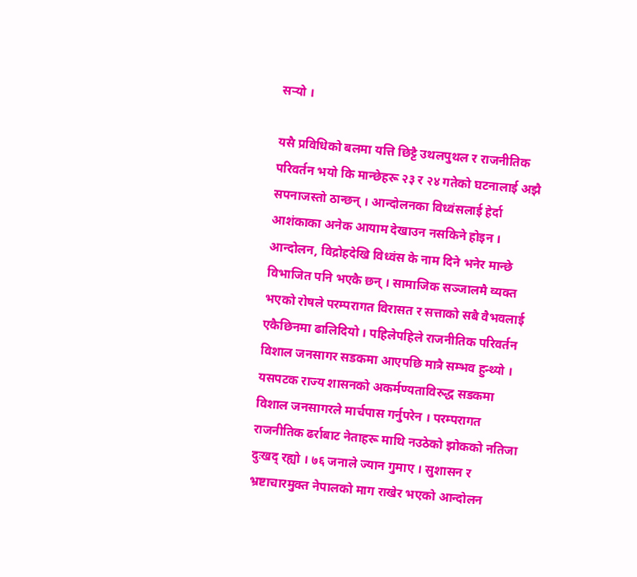सर्‍यो ।

यसै प्रविधिको बलमा यत्ति छिट्टै उथलपुथल र राजनीतिक परिवर्तन भयो कि मान्छेहरू २३ र २४ गतेको घटनालाई अझै सपनाजस्तो ठान्छन् । आन्दोलनका विध्वंसलाई हेर्दा आशंकाका अनेक आयाम देखाउन नसकिने होइन । आन्दोलन, विद्रोहदेखि विध्वंस के नाम दिने भनेर मान्छे विभाजित पनि भएकै छन् । सामाजिक सञ्जालमै व्यक्त भएको रोषले परम्परागत विरासत र सत्ताको सबै वैभवलाई एकैछिनमा ढालिदियो । पहिलेपहिले राजनीतिक परिवर्तन विशाल जनसागर सडकमा आएपछि मात्रै सम्भव हुन्थ्यो । यसपटक राज्य शासनको अकर्मण्यताविरुद्ध सडकमा विशाल जनसागरले मार्चपास गर्नुपरेन । परम्परागत राजनीतिक ढर्राबाट नेताहरू माथि नउठेको झोकको नतिजा दुःखद् रह्यो । ७६ जनाले ज्यान गुमाए । सुशासन र भ्रष्टाचारमुक्त नेपालको माग राखेर भएको आन्दोलन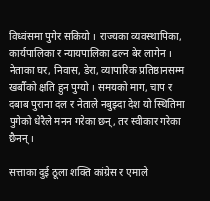विध्वंसमा पुगेर सकियो । राज्यका व्यवस्थापिका, कार्यपालिका र न्यायपालिका ढल्न बेर लागेन । नेताका घर, निवास, डेरा, व्यापारिक प्रतिष्ठानसम्म खर्बौंको क्षति हुन पुग्यो । समयको माग, चाप र दबाब पुराना दल र नेताले नबुझ्दा देश यो स्थितिमा पुगेको धेरैले मनन गरेका छन्, तर स्वीकार गरेका छैनन् ।

सत्ताका दुई ठूला शक्ति कांग्रेस र एमाले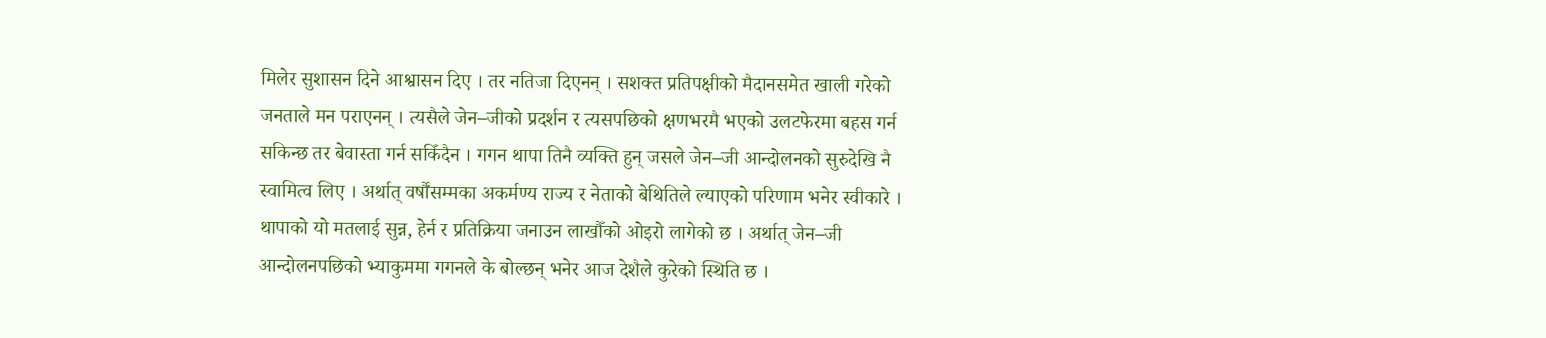मिलेर सुशासन दिने आश्वासन दिए । तर नतिजा दिएनन् । सशक्त प्रतिपक्षीको मैदानसमेत खाली गरेको जनताले मन पराएनन् । त्यसैले जेन–जीको प्रदर्शन र त्यसपछिको क्षणभरमै भएको उलटफेरमा बहस गर्न सकिन्छ तर बेवास्ता गर्न सकिँदैन । गगन थापा तिनै व्यक्ति हुन् जसले जेन–जी आन्दोलनको सुरुदेखि नै स्वामित्व लिए । अर्थात् वर्षौंसम्मका अकर्मण्य राज्य र नेताको बेथितिले ल्याएको परिणाम भनेर स्वीकारे । थापाको यो मतलाई सुन्न, हेर्न र प्रतिक्रिया जनाउन लाखौँको ओइरो लागेको छ । अर्थात् जेन–जी आन्दोलनपछिको भ्याकुममा गगनले के बोल्छन् भनेर आज देशैले कुरेको स्थिति छ ।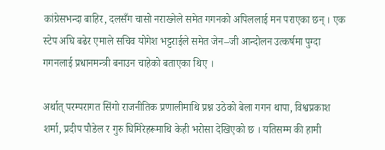कांग्रेसभन्दा बाहिर, दलसँग चासो नराख्नेले समेत गगनको अपिललाई मन पराएका छन् । एक स्टेप अघि बढेर एमाले सचिव योगेश भट्टराईले समेत जेन–जी आन्दोलन उत्कर्षमा पुग्दा गगनलाई प्रधानमन्त्री बनाउन चाहेको बताएका थिए ।

अर्थात् परम्परागत सिंगो राजनीतिक प्रणालीमाथि प्रश्न उठेको बेला गगन थापा, विश्वप्रकाश शर्मा, प्रदीप पौडेल र गुरु घिमिरेहरूमाथि केही भरोसा देखिएको छ । यतिसम्म की हामी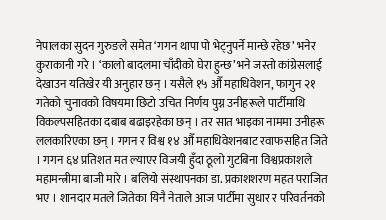नेपालका सुदन गुरुङले समेत ‘गगन थापा पो भेट्नुपर्ने मान्छे रहेछ’ भनेर कुराकानी गरे । ‘कालो बादलमा चाँदीको घेरा हुन्छ’ भने जस्तो कांग्रेसलाई देखाउन यतिखेर यी अनुहार छन् । यसैले १५ औँ महाधिवेशन, फागुन २१ गतेको चुनावको विषयमा छिटो उचित निर्णय पुग्न उनीहरूले पार्टीमाथि विकल्पसहितका दबाब बढाइरहेका छन् । तर सात भाइका नाममा उनीहरू ललकारिएका छन् । गगन र विश्व १४ ‍औँ महाधिवेशनबाट रवाफसहित जिते । गगन ६४ प्रतिशत मत ल्याएर विजयी हुँदा ठूलो गुटबिना विश्वप्रकाशले महामन्त्रीमा बाजी मारे । बलियो संस्थापनका डा. प्रकाशशरण महत पराजित भए । शानदार मतले जितेका यिनै नेताले आज पार्टीमा सुधार र परिवर्तनको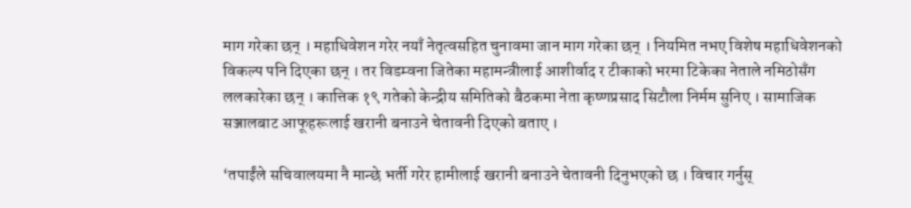माग गरेका छन् । महाधिवेशन गरेर नयाँ नेतृत्वसहित चुनावमा जान माग गरेका छन् । नियमित नभए विशेष महाधिवेशनको विकल्प पनि दिएका छन् । तर विडम्वना जितेका महामन्त्रीलाई आशीर्वाद र टीकाको भरमा टिकेका नेताले नमिठोसँग ललकारेका छन् । कात्तिक १९ गतेको केन्द्रीय समितिको बैठकमा नेता कृष्णप्रसाद सिटौला निर्मम सुनिए । सामाजिक सञ्जालबाट आफूहरूलाई खरानी बनाउने चेतावनी दिएको बताए ।

‘तपाईंले सचिवालयमा नै मान्छे भर्ती गरेर हामीलाई खरानी बनाउने चेतावनी दिनुभएको छ । विचार गर्नुस्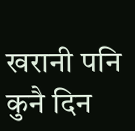खरानी पनि कुनै दिन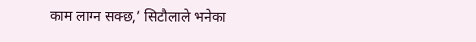काम लाग्न सक्छ,’ सिटौलाले भनेका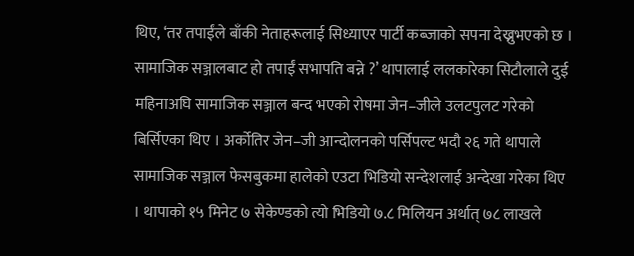थिए, ‘तर तपाईंले बाँकी नेताहरूलाई सिध्याएर पार्टी कब्जाको सपना देख्नुभएको छ । सामाजिक सञ्जालबाट हो तपाईं सभापति बन्ने ?’ थापालाई ललकारेका सिटौलाले दुई महिनाअघि सामाजिक सञ्जाल बन्द भएको रोषमा जेन–जीले उलटपुलट गरेको बिर्सिएका थिए । अर्कोतिर जेन–जी आन्दोलनको पर्सिपल्ट भदौ २६ गते थापाले सामाजिक सञ्जाल फेसबुकमा हालेको एउटा भिडियो सन्देशलाई अन्देखा गरेका थिए । थापाको १५ मिनेट ७ सेकेण्डको त्यो भिडियो ७.८ मिलियन अर्थात् ७८ लाखले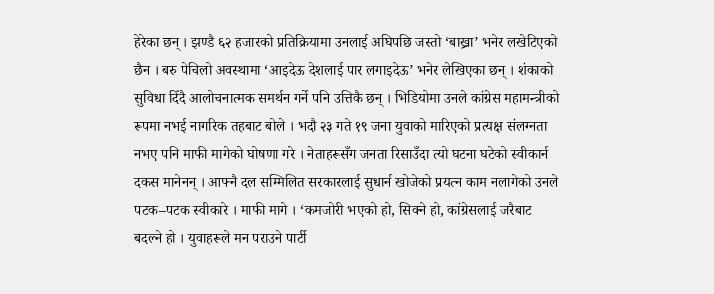हेरेका छन् । झण्डै ६२ हजारको प्रतिक्रियामा उनलाई अघिपछि जस्तो ‘बाख्रा’ भनेर लखेटिएको छैन । बरु पेचिलो अवस्थामा ‘आइदेऊ देशलाई पार लगाइदेऊ’ भनेर लेखिएका छन् । शंकाको सुविधा दिँदै आलोचनात्मक समर्थन गर्ने पनि उत्तिकै छन् । भिडियोमा उनले कांग्रेस महामन्त्रीको रूपमा नभई नागरिक तहबाट बोले । भदौ २३ गते १९ जना युवाको मारिएको प्रत्यक्ष संलग्नता नभए पनि माफी मागेको घोषणा गरे । नेताहरूसँग जनता रिसाउँदा त्यो घटना घटेको स्वीकार्न दकस मानेनन् । आफ्नै दल सम्मिलित सरकारलाई सुधार्न खोजेको प्रयत्न काम नलागेको उनले पटक–पटक स्वीकारे । माफी मागे । ‘कमजोरी भएको हो, सिक्ने हो, कांग्रेसलाई जरैबाट बदल्ने हो । युवाहरूले मन पराउने पार्टी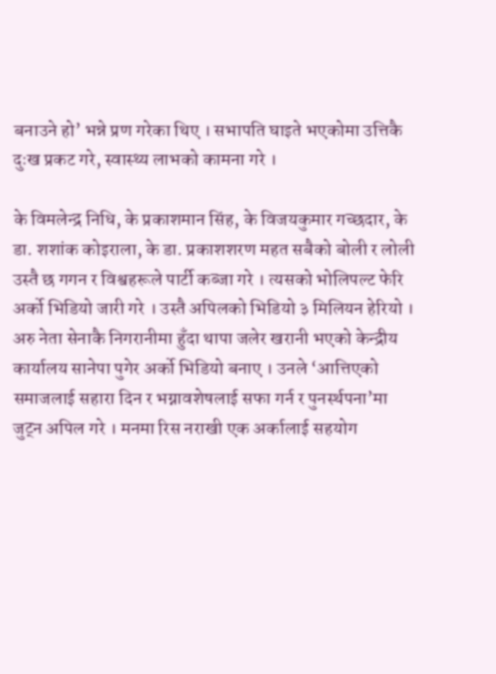बनाउने हो’ भन्ने प्रण गरेका थिए । सभापति घाइते भएकोमा उत्तिकै दुःख प्रकट गरे, स्वास्थ्य लाभको कामना गरे ।

के विमलेन्द्र निधि, के प्रकाशमान सिंह, के विजयकुमार गच्छदार, के डा. शशांक कोइराला, के डा. प्रकाशशरण महत सबैको बोली र लोली उस्तै छ गगन र विश्वहरूले पार्टी कब्जा गरे । त्यसको भोलिपल्ट फेरि अर्को भिडियो जारी गरे । उस्तै अपिलको भिडियो ३ मिलियन हेरियो । अरु नेता सेनाकै निगरानीमा हुँदा थापा जलेर खरानी भएको केन्द्रीय कार्यालय सानेपा पुगेर अर्को भिडियो बनाए । उनले ‘आत्तिएको समाजलाई सहारा दिन र भग्नावशेषलाई सफा गर्न र पुनर्स्थपना’मा जुट्न अपिल गरे । मनमा रिस नराखी एक अर्कालाई सहयोग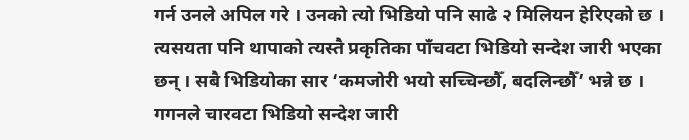गर्न उनले अपिल गरे । उनको त्यो भिडियो पनि साढे २ मिलियन हेरिएको छ । त्यसयता पनि थापाको त्यस्तै प्रकृतिका पाँचवटा भिडियो सन्देश जारी भएका छन् । सबै भिडियोका सार ‘कमजोरी भयो सच्चिन्छौँ, बदलिन्छौँ’ भन्ने छ ।
गगनले चारवटा भिडियो सन्देश जारी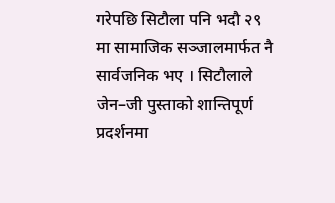गरेपछि सिटौला पनि भदौ २९ मा सामाजिक सञ्जालमार्फत नै सार्वजनिक भए । सिटौलाले जेन–जी पुस्ताको शान्तिपूर्ण प्रदर्शनमा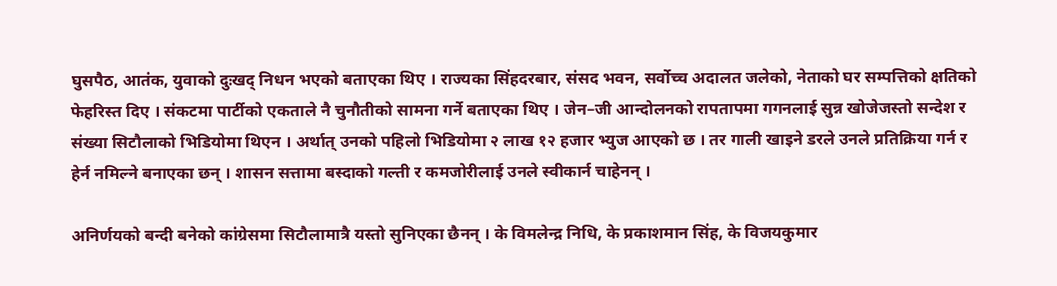घुसपैठ, आतंक, युवाको दुःखद् निधन भएको बताएका थिए । राज्यका सिंहदरबार, संसद भवन, सर्वोच्च अदालत जलेको, नेताको घर सम्पत्तिको क्षतिको फेहरिस्त दिए । संकटमा पार्टीको एकताले नै चुनौतीको सामना गर्ने बताएका थिए । जेन–जी आन्दोलनको रापतापमा गगनलाई सुन्न खोजेजस्तो सन्देश र संख्या सिटौलाको भिडियोमा थिएन । अर्थात् उनको पहिलो भिडियोमा २ लाख १२ हजार भ्युज आएको छ । तर गाली खाइने डरले उनले प्रतिक्रिया गर्न र हेर्न नमिल्ने बनाएका छन् । शासन सत्तामा बस्दाको गल्ती र कमजोरीलाई उनले स्वीकार्न चाहेनन् ।

अनिर्णयको बन्दी बनेको कांग्रेसमा सिटौलामात्रै यस्तो सुनिएका छैनन् । के विमलेन्द्र निधि, के प्रकाशमान सिंह, के विजयकुमार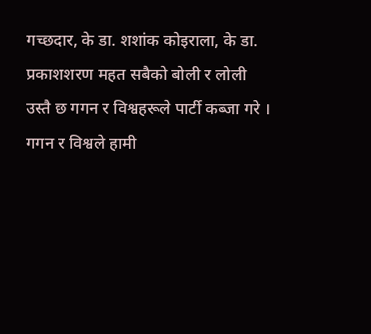गच्छदार, के डा. शशांक कोइराला, के डा. प्रकाशशरण महत सबैको बोली र लोली उस्तै छ गगन र विश्वहरूले पार्टी कब्जा गरे । गगन र विश्वले हामी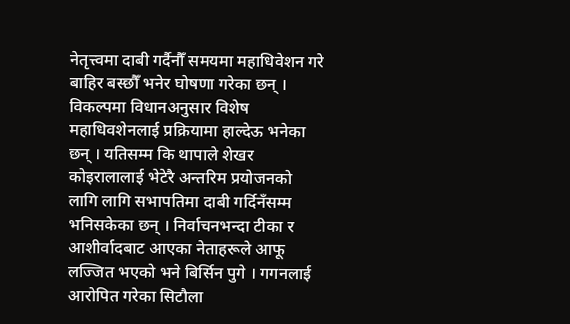नेतृत्त्वमा दाबी गर्दैनौँ समयमा महाधिवेशन गरे बाहिर बस्छौँ भनेर घोषणा गरेका छन् । विकल्पमा विधानअनुसार विशेष महाधिवशेनलाई प्रक्रियामा हाल्देऊ भनेका छन् । यतिसम्म कि थापाले शेखर कोइरालालाई भेटेरै अन्तरिम प्रयोजनको लागि लागि सभापतिमा दाबी गर्दिनँसम्म भनिसकेका छन् । निर्वाचनभन्दा टीका र आशीर्वादबाट आएका नेताहरूले आफू लज्जित भएको भने बिर्सिन पुगे । गगनलाई आरोपित गरेका सिटौला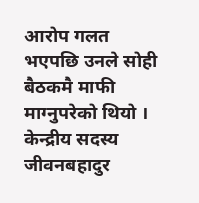आरोप गलत भएपछि उनले सोही बैठकमै माफी माग्नुपरेको थियो । केन्द्रीय सदस्य जीवनबहादुर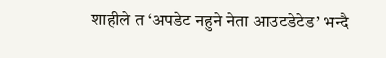शाहीले त ‘अपडेट नहुने नेता आउटडेटेड’ भन्दै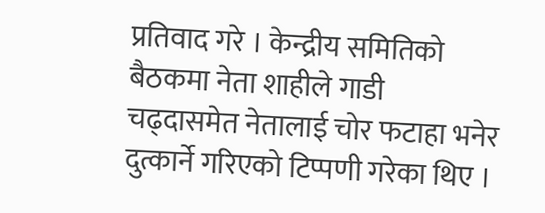प्रतिवाद गरे । केन्द्रीय समितिको बैठकमा नेता शाहीले गाडी चढ्दासमेत नेतालाई चोर फटाहा भनेर दुत्कार्ने गरिएको टिप्पणी गरेका थिए ।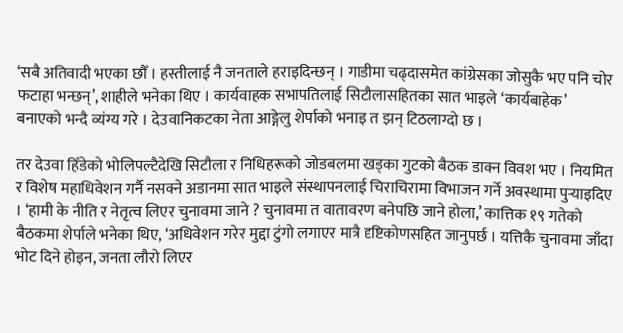‘सबै अतिवादी भएका छौँ । हस्तीलाई नै जनताले हराइदिन्छन् । गाडीमा चढ्दासमेत कांग्रेसका जोसुकै भए पनि चोर फटाहा भन्छन्‌’, शाहीले भनेका थिए । कार्यवाहक सभापतिलाई सिटौलासहितका सात भाइले ‘कार्यबाहेक’ बनाएको भन्दै व्यंग्य गरे । देउवानिकटका नेता आङ्गेलु शेर्पाको भनाइ त झन् टिठलाग्दो छ ।

तर देउवा हिँडेको भोलिपल्टैदेखि सिटौला र निधिहरूको जोडबलमा खड्का गुटको बैठक डाक्न विवश भए । नियमित र विशेष महाधिवेशन गर्नै नसक्ने अडानमा सात भाइले संस्थापनलाई चिराचिरामा विभाजन गर्ने अवस्थामा पुर्‍याइदिए । ‘हामी के नीति र नेतृत्व लिएर चुनावमा जाने ? चुनावमा त वातावरण बनेपछि जाने होला,’ कात्तिक १९ गतेको बैठकमा शेर्पाले भनेका थिए, ‘अधिवेशन गरेर मुद्दा टुंगो लगाएर मात्रै दृष्टिकोणसहित जानुपर्छ । यत्तिकै चुनावमा जाँदा भोट दिने होइन, जनता लौरो लिएर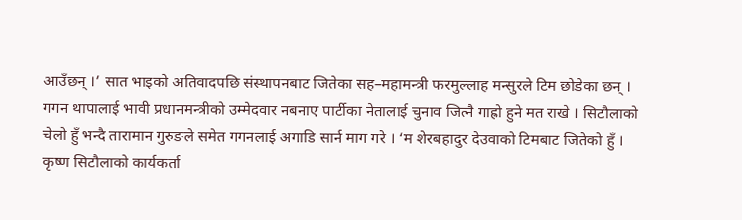आउँछन् ।’ सात भाइको अतिवादपछि संस्थापनबाट जितेका सह–महामन्त्री फरमुल्लाह मन्सुरले टिम छोडेका छन् । गगन थापालाई भावी प्रधानमन्त्रीको उम्मेदवार नबनाए पार्टीका नेतालाई चुनाव जित्नै गाह्रो हुने मत राखे । सिटौलाको चेलो हुँ भन्दै तारामान गुरुङले समेत गगनलाई अगाडि सार्न माग गरे । ‘म शेरबहादुर देउवाको टिमबाट जितेको हुँ । कृष्ण सिटौलाको कार्यकर्ता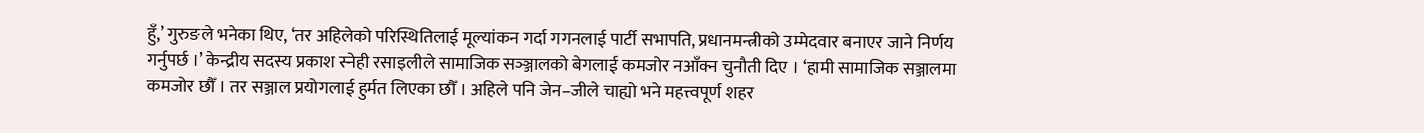हुँ,’ गुरुङले भनेका थिए, ‘तर अहिलेको परिस्थितिलाई मूल्यांकन गर्दा गगनलाई पार्टी सभापति, प्रधानमन्त्रीको उम्मेदवार बनाएर जाने निर्णय गर्नुपर्छ ।’ केन्द्रीय सदस्य प्रकाश स्नेही रसाइलीले सामाजिक सञ्ञ्जालको बेगलाई कमजोर नआँक्न चुनौती दिए । ‘हामी सामाजिक सञ्जालमा कमजोर छौँ । तर सञ्जाल प्रयोगलाई हुर्मत लिएका छौँ । अहिले पनि जेन–जीले चाह्यो भने महत्त्वपूर्ण शहर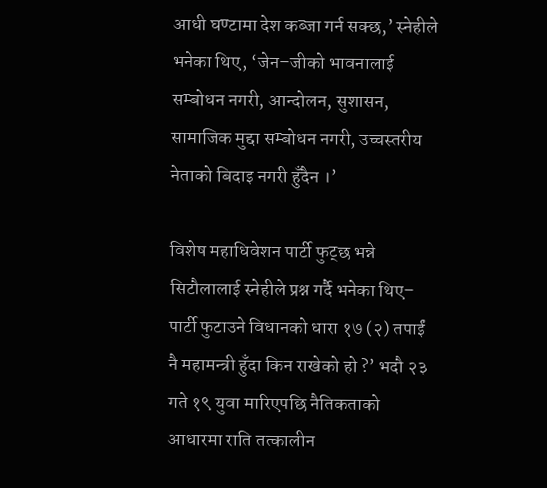आधी घण्टामा देश कब्जा गर्न सक्छ,’ स्नेहीले भनेका थिए, ‘जेन–जीको भावनालाई सम्बोधन नगरी, आन्दोलन, सुशासन, सामाजिक मुद्दा सम्बोधन नगरी, उच्चस्तरीय नेताको बिदाइ नगरी हुँदैन ।’

विशेष महाधिवेशन पार्टी फुट्छ भन्ने सिटौलालाई स्नेहीले प्रश्न गर्दै भनेका थिए– पार्टी फुटाउने विधानको धारा १७ (२) तपाईं नै महामन्त्री हुँदा किन राखेको हो ?’ भदौ २३ गते १९ युवा मारिएपछि नैतिकताको आधारमा राति तत्कालीन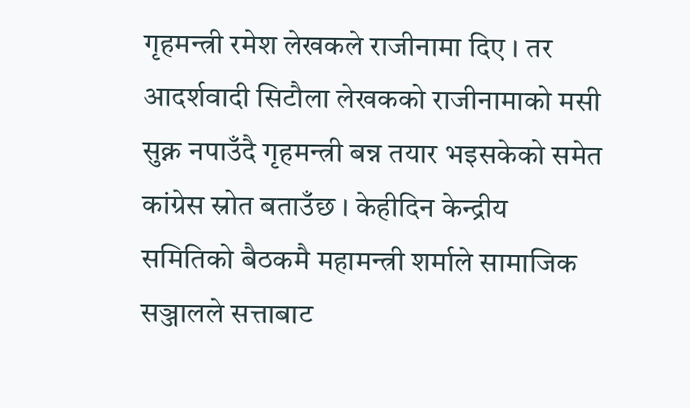गृहमन्त्री रमेश लेखकले राजीनामा दिए । तर आदर्शवादी सिटौला लेखकको राजीनामाको मसी सुक्न नपाउँदै गृहमन्त्री बन्न तयार भइसकेको समेत कांग्रेस स्रोत बताउँछ । केहीदिन केन्द्रीय समितिको बैठकमै महामन्त्री शर्माले सामाजिक सञ्जालले सत्ताबाट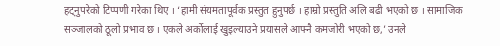हट्नुपरेको टिप्पणी गरेका थिए । ‘हामी संयमतापूर्वक प्रस्तुत हुनुपर्छ । हाम्रो प्रस्तुति अलि बढी भएको छ । सामाजिक सञ्जालको ठूलो प्रभाव छ । एकले अर्कोलाई खुइल्याउने प्रयासले आफ्नै कमजोरी भएको छ,’ उनले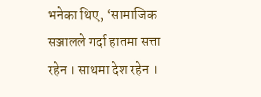भनेका थिए, ‘सामाजिक सञ्जालले गर्दा हातमा सत्ता रहेन । साथमा देश रहेन ।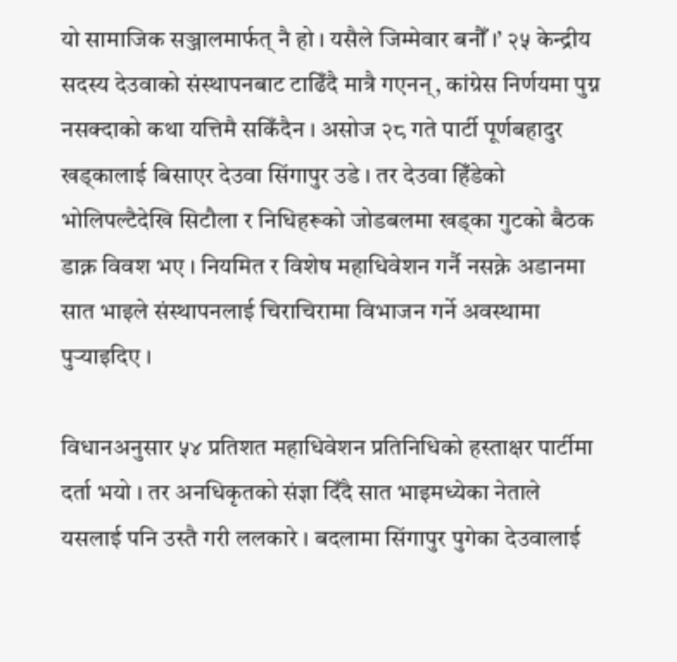यो सामाजिक सञ्जालमार्फत् नै हो । यसैले जिम्मेवार बनौँ ।’ २५ केन्द्रीय सदस्य देउवाको संस्थापनबाट टाढिँदै मात्रै गएनन्, कांग्रेस निर्णयमा पुग्न नसक्दाको कथा यत्तिमै सकिँदैन । असोज २८ गते पार्टी पूर्णबहादुर खड्कालाई बिसाएर देउवा सिंगापुर उडे । तर देउवा हिँडेको भोलिपल्टैदेखि सिटौला र निधिहरूको जोडबलमा खड्का गुटको बैठक डाक्न विवश भए । नियमित र विशेष महाधिवेशन गर्नै नसक्ने अडानमा सात भाइले संस्थापनलाई चिराचिरामा विभाजन गर्ने अवस्थामा पुर्‍याइदिए ।

विधानअनुसार ५४ प्रतिशत महाधिवेशन प्रतिनिधिको हस्ताक्षर पार्टीमा दर्ता भयो । तर अनधिकृतको संज्ञा दिँदै सात भाइमध्येका नेताले यसलाई पनि उस्तै गरी ललकारे । बदलामा सिंगापुर पुगेका देउवालाई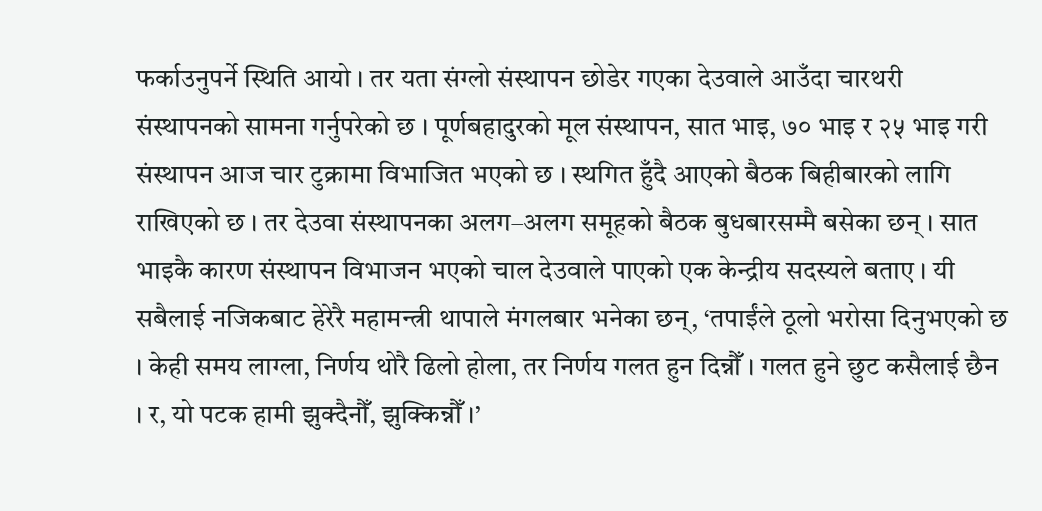फर्काउनुपर्ने स्थिति आयो । तर यता संग्लो संस्थापन छोडेर गएका देउवाले आउँदा चारथरी संस्थापनको सामना गर्नुपरेको छ । पूर्णबहादुरको मूल संस्थापन, सात भाइ, ७० भाइ र २५ भाइ गरी संस्थापन आज चार टुक्रामा विभाजित भएको छ । स्थगित हुँदै आएको बैठक बिहीबारको लागि राखिएको छ । तर देउवा संस्थापनका अलग–अलग समूहको बैठक बुधबारसम्मै बसेका छन् । सात भाइकै कारण संस्थापन विभाजन भएको चाल देउवाले पाएको एक केन्द्रीय सदस्यले बताए । यी सबैलाई नजिकबाट हेरेरै महामन्त्री थापाले मंगलबार भनेका छन्, ‘तपाईंले ठूलो भरोसा दिनुभएको छ । केही समय लाग्ला, निर्णय थोरै ढिलो होला, तर निर्णय गलत हुन दिन्नौँ । गलत हुने छुट कसैलाई छैन । र, यो पटक हामी झुक्दैनौँ, झुक्किन्नौँ ।’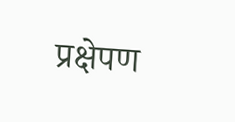प्रक्षेपण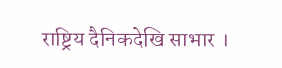राष्ट्रिय दैनिकदेखि साभार ।